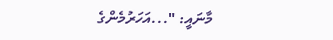މާނައީ: "...އަހަރުމެންގެ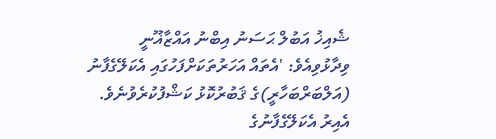ޝެއިޚު އަބުލް ޙަސަނު އިބްނު އައްޒާޣޫނީ ވިދާޅުވިއެވެ: 'އެތައް އަހަރުތަކަށްފަހުގައި އެކަލޭގެފާނު (އަލްބަރްބަހާރީ)ގެ ޤަބުރުކޮޅު ކަޝްފުކުރެވުނެވެ. އެއިރު އެކަލޭގެފާނުގެ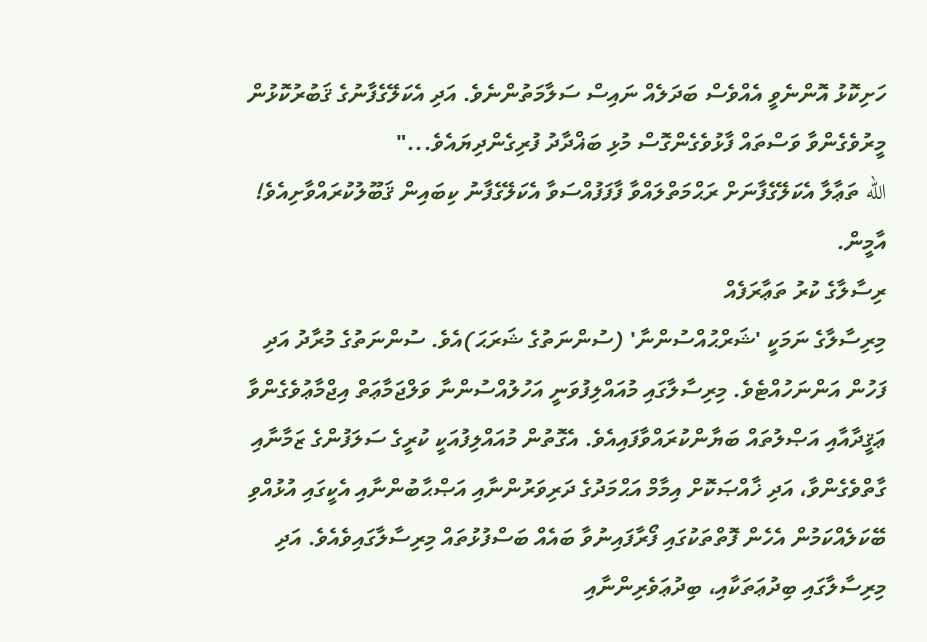ހަށިކޮޅު އޮންނެވީ އެއްވެސް ބަދަލެއް ނައިސް ސަލާމަތުންނެވެ. އަދި އެކަލޭގެފާނުގެ ޤަބުރުކޮޅުން މީރުވެގެންވާ ވަސްތައް ފާޅުވެގެންގޮސް މުޅި ބަޣްދާދު ފުރިގެންދިޔައެވެ..."
الله ތަޢާލާ އެކަލޭގެފާނަށް ރަޙްމަތްލައްވާ ފާފަފުއްސަވާ އެކަލޭގެފާނު ކިބައިން ޤަބޫލުކުރައްވާށިއެވެ! އާމީން.
ރިސާލާގެ ކުރު ތަޢާރަފެއް
މިރިސާލާގެ ނަމަކީ 'ޝަރްޙުއްސުންނާ' (ސުންނަތުގެ ޝަރަޙަ)އެވެ. ސުންނަތުގެ މުރާދު އަދި ފަހުން އަންނަހުއްޓެވެ. މިރިސާލާގައި މުއައްލިފުވަނީ އަހުލުއްސުންނާ ވަލްޖަމާޢަތް އިޖްމާޢުވެގެންވާ ޢަޤީދާއާއި އަޞްލުތައް ބަޔާންކުރައްވާފައިއެވެ. އެގޮތުން މުއައްލިފުއަކީ ކުރީގެ ސަލަފުންގެ ޒަމާނާއި ގާތްވެގެންވާ، އަދި ޚާއްޞަކޮށް އިމާމް އަޙްމަދުގެ ދަރިވަރުންނާއި އަޞްޙާބުންނާއި އެކީގައި އުޅުއްވި ބޭކަލެއްކަމުން އެހެން ފޮތްތަކުގައި ފޯރާފައިނުވާ ބައެއް ބަސްފުޅުތައް މިރިސާލާގައިވެއެވެ. އަދި މިރިސާލާގައި ބިދުޢަތަކާއި، ބިދުޢަވެރިންނާއި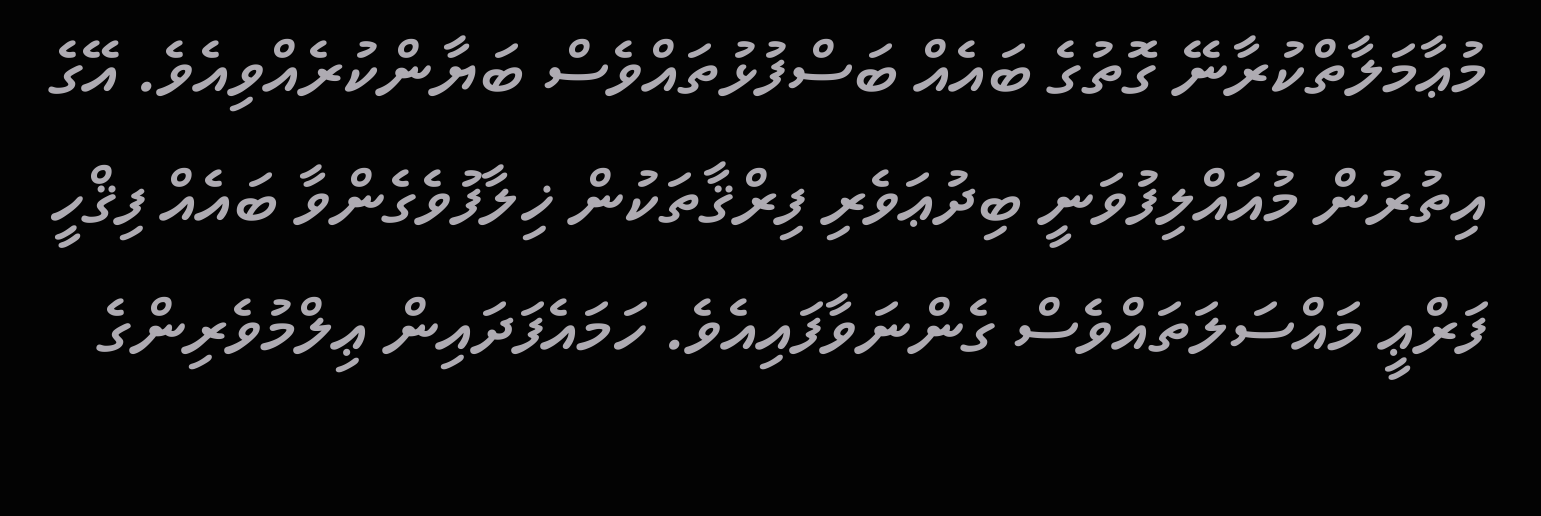މުޢާމަލާތްކުރާނޭ ގޮތުގެ ބައެއް ބަސްފުޅުތައްވެސް ބަޔާންކުރެއްވިއެވެ. އޭގެ އިތުރުން މުއައްލިފުވަނީ ބިދުޢަވެރި ފިރްޤާތަކުން ޚިލާފުވެގެންވާ ބައެއް ފިޤްހީ ފަރްޢީ މައްސަލަތައްވެސް ގެންނަވާފައިއެވެ. ހަމައެފަދައިން ޢިލްމުވެރިންގެ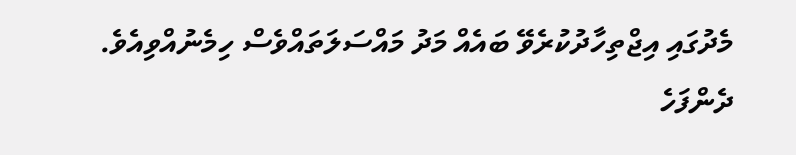މެދުގައި އިޖްތިހާދުކުރެވޭ ބައެއް މަދު މައްސަލަތައްވެސް ހިމެނުއްވިއެވެ.
ދެންފަހެ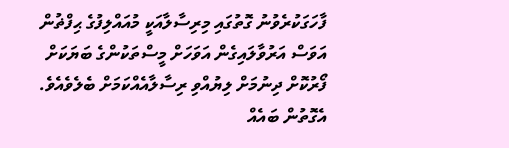ފާހަގަކުރެވުނު ގޮތުގައި މިރިސާލާއަކީ މުއައްލިފުގެ ޙިފްޡުން އަވަސް އަރުވާލައިގެން އަވަހަށް މީސްތަކުންގެ ބަޔަކަށް ފޯރުކޮށް ދިނުމަށް ލިޔުއްވި ރިސާލާއެއްކަމަށް ބެލެވެއެވެ. އެގޮތުން ބައެއް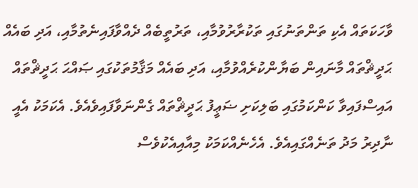ވާހަކަތައް އެކި ތަންތަނުގައި ތަކުރާރުވުމާއި، ތަރުތީބެއް ދެއްވާފައިނެތުމާއި، އަދި ބައެއް ޙަދީޘްތައް މާނައިން ބަޔާންކުރެއްވުމާއި، އަދި ބައެއް މަޤާމުތަކުގައި ޞައްޙަ ޙަދީޘްތައް އައިސްފައިވާ ކަންކަމުގައި ބަލިކަށި ޟަޢީފު ޙަދީޘްތައް ގެންނަވާފައިވެއެވެ. އެކަމަކު އެއީ ނާދިރު މަދު ތަނެއްގައިއެވެ. އެހެނެއްކަމަކު މިއާއިއެކުވެސް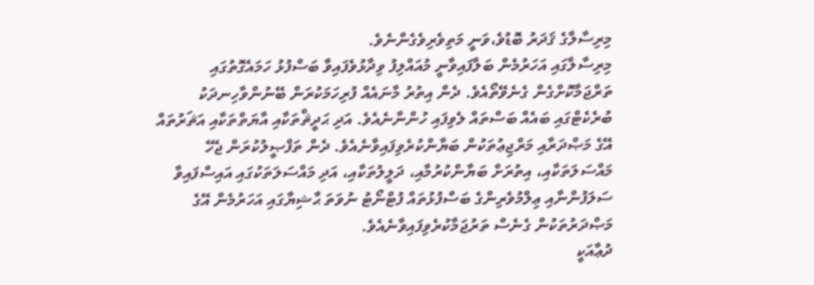މިރިސާލާގެ ޤަދަރު ބޮޑުވެ،ވަނީ މަތިވެރިވެގެންނެވެ.
މިރިސާލާގައި އަހަރުމެން ބަލާފައިވާނީ މުއައްލިފު ވިދާޅުވެފައިވާ ބަސްފުޅު ހަމައެގޮތުގައި ތަރްޖަމާކޮށްގެން ގެނެވޭތޯއެވެ. ދެން އިތުރު މާނައެއް ފުރިހަމަކުރަން ބޭނުންވާހިނދަކު ބުރެކެޓްގައި ބައެއް ބަސްތައް ލެވިފައި ހުންނާނެއެވެ. އަދި ޙަދީޘްތަކާއި އާޔަތްތަކާއި އަޘަރުތައް އޭގެ މަޞްދަރާއި މަރްޖިޢުތަކުން ބަޔާންކުރެވިފައިވާނެއެވެ. ދެން ތަފްޞީލުކުރަން ޖެހޭ މައްސަލަތަކާއި، އިތުރަށް ބަޔާންކުރުމާއި، ދަލީލުތަކާއި، އަދި މައްސަލަތަކުގައި އައިސްފައިވާ ސަލަފުންނާއި ޢިލްމުވެރިންގެ ބަސްފުޅުތައް ފުޓްނޯޓު ނުވަތަ ޙާޝިޔާގައި އަހަރުމެން އޭގެ މަޞްދަރުތަކުން ގެނެސް ތަރުޖަމާކުރެވިފައިވާނެއެވެ.
ދުޢާއަކީ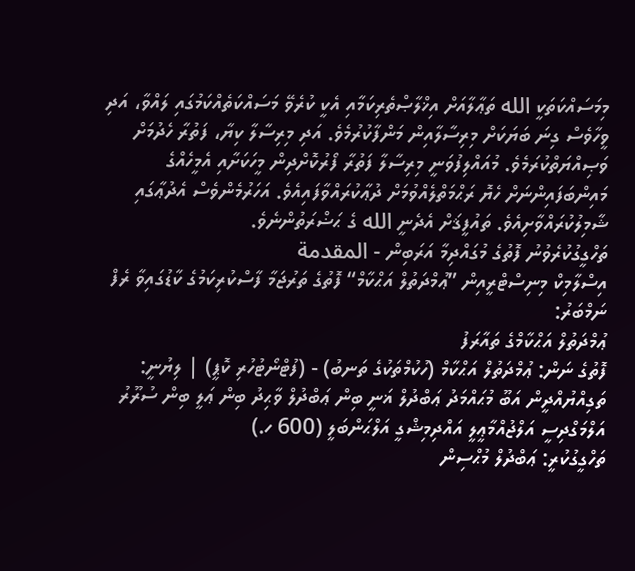މިމަސައްކަތަކީ الله ތަޢާލާއަށް އިޚްލާޞްތެރިކަމާއި އެކީ ކުރެވޭ މަސައްކަތެއްކަމުގައި ލައްވާ، އަދި ވީހާވެސް ގިނަ ބަޔަކަށް މިރިސާލާއިން މަންފާކުރުމެވެ. އަދި މިރިސާލާ ކިޔާ، ފަތުރާ ހެދުމަށް ވަޞިއްޔަތްކުރަމެވެ. މުއައްލިފުވަނީ މިރިސާލާ ފަތުރާ ފޯރުކޮށްދިން މީހަކަށާއި އެމީހެއްގެ މައިންބަފައިންނަށް ހެޔޮ ރަޙްމަތްލެއްވުމަށް ދުޢާކުރައްވާފައިއެވެ. އަހަރުމެންވެސް އެދުޢާގައި ޝާމިލުކުރައްވާށިއެވެ. ތައުފީޤަށް އެދެނީ الله ގެ ޙަޟްރަތުންނެވެ.
ތަހްގީގުކުރެވުނު ފޮތުގެ މުގައްދިމާ އަރަބިން - المقدمة
އިސްލާމިކް މިނިސްޓްރީއިން ”ޢުމްދަތުލް އަޙްކާމް“ ފޮތުގެ ތަރުޖަމާ ފާސްކުރިކަމުގެ ކާޑުގައިވާ ރެފް ނަމްބަރު:
ޢުމްދަތުލް އަޙްކާމްގެ ތައާރަފު
ފޮތުގެ ނަން: ޢުމްދަތުލް އަޙްކާމް (ހުކުމްތަކުގެ ތަނބު) - (ފުޓްނޯޓުހުރި ކޮޕީ) | ލިޔުނީ: ތަގިއްޔުއްދީން އަބޫ މުޙައްމަދު ޢަބްދުލް ޣަނީ ބިން ޢަބްދުލް ވާޙިދު ބިން ޢަލީ ބިން ސުރޫރު އަލްމަގްދިސީ އަލްޖުއްމާޢީލީ އައްދިމިޝްގީ އަލްޙަންބަލީ (600 ހ.)
ތަހްގީގުކުރީ: ޢަބްދުލް މުޙްސިން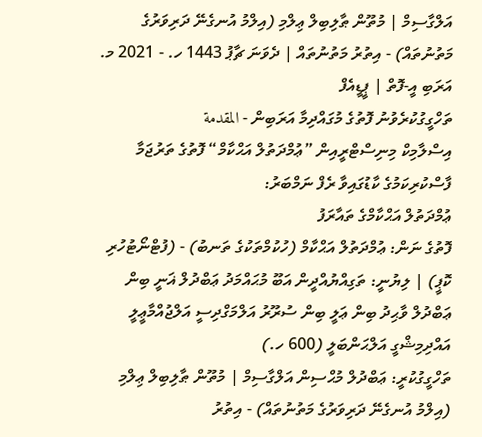އަލްގާސިމް | މުތޫން ޠާލިބިލް ޢިލްމި (އިލްމު އުނގެނޭ ދަރިވަރުގެ މަތުނުތައް) - އިތުރު މަތުނުތައް | ދެވަނަ ޗާޕު 1443 ހ. - 2021 މ.
އަރަބި އީ-ފޮތް | ޕީޑީއެފް
ތަހްގީގުކުރެވުނު ފޮތުގެ މުގައްދިމާ އަރަބިން - المقدمة
އިސްލާމިކް މިނިސްޓްރީއިން ”ޢުމްދަތުލް އަޙްކާމް“ ފޮތުގެ ތަރުޖަމާ ފާސްކުރިކަމުގެ ކާޑުގައިވާ ރެފް ނަމްބަރު:
ޢުމްދަތުލް އަޙްކާމްގެ ތައާރަފު
ފޮތުގެ ނަން: ޢުމްދަތުލް އަޙްކާމް (ހުކުމްތަކުގެ ތަނބު) - (ފުޓްނޯޓުހުރި ކޮޕީ) | ލިޔުނީ: ތަގިއްޔުއްދީން އަބޫ މުޙައްމަދު ޢަބްދުލް ޣަނީ ބިން ޢަބްދުލް ވާޙިދު ބިން ޢަލީ ބިން ސުރޫރު އަލްމަގްދިސީ އަލްޖުއްމާޢީލީ އައްދިމިޝްގީ އަލްޙަންބަލީ (600 ހ.)
ތަހްގީގުކުރީ: ޢަބްދުލް މުޙްސިން އަލްގާސިމް | މުތޫން ޠާލިބިލް ޢިލްމި (އިލްމު އުނގެނޭ ދަރިވަރުގެ މަތުނުތައް) - އިތުރު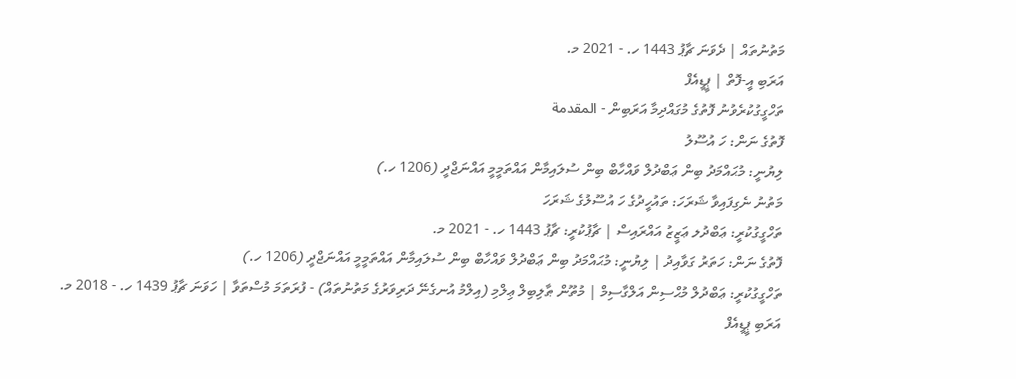މަތުނުތައް | ދެވަނަ ޗާޕު 1443 ހ. - 2021 މ.
އަރަބި އީ-ފޮތް | ޕީޑީއެފް
ތަހްގީގުކުރެވުނު ފޮތުގެ މުގައްދިމާ އަރަބިން - المقدمة
ފޮތުގެ ނަން: ހަ އުސޫލު
ލިޔުނީ: މުޙައްމަދު ބިން ޢަބްދުލް ވައްހާބް ބިން ސުލައިމާން އައްތަމީމީ އައްނަޖްދީ (1206 ހ.)
މަތުނު ނެގިފައިވާ ޝަރަހަ: ތައުހީދުގެ ހަ އުސޫލުގެ ޝަރަހަ
ތަހްގީގުކުރީ: ޢަބްދުލ ޢަޒީޒު އައްރައިސް | ޗާޕުކުރީ: ޗާޕު 1443 ހ. - 2021 މ.
ފޮތުގެ ނަން: ހަތަރު ގަވާއިދު | ލިޔުނީ: މުޙައްމަދު ބިން ޢަބްދުލް ވައްހާބް ބިން ސުލައިމާން އައްތަމީމީ އައްނަޖްދީ (1206 ހ.)
ތަހްގީގުކުރީ: ޢަބްދުލް މުޙްސިން އަލްގާސިމް | މުތޫން ޠާލިބިލް ޢިލްމި (އިލްމު އުނގެނޭ ދަރިވަރުގެ މަތުނުތައް) - ފުރަތަމަ މުސްތަވާ | ހަވަނަ ޗާޕު 1439 ހ. - 2018 މ.
އަރަބި ޕީޑީއެފް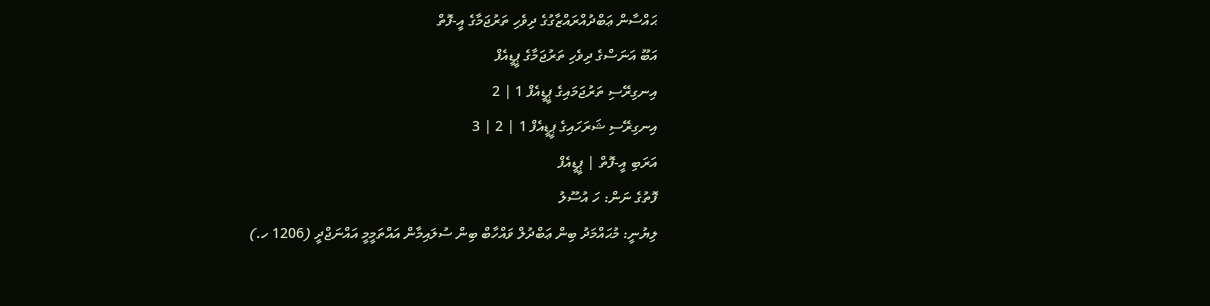ޙައްސާން ޢަބްދުއްރައްޒާގުގެ ދިވެހި ތަރުޖަމާގެ އީ-ފޮތް
އަބޫ އަނަސްގެ ދިވެހި ތަރުޖަމާގެ ޕީޑީއެފް
އިނގިރޭސި ތަރުޖަމައިގެ ޕީޑީއެފް 1 | 2
އިނގިރޭސި ޝަރަހައިގެ ޕީޑީއެފް 1 | 2 | 3
އަރަބި އީ-ފޮތް | ޕީޑީއެފް
ފޮތުގެ ނަން: ހަ އުސޫލު
ލިޔުނީ: މުޙައްމަދު ބިން ޢަބްދުލް ވައްހާބް ބިން ސުލައިމާން އައްތަމީމީ އައްނަޖްދީ (1206 ހ.)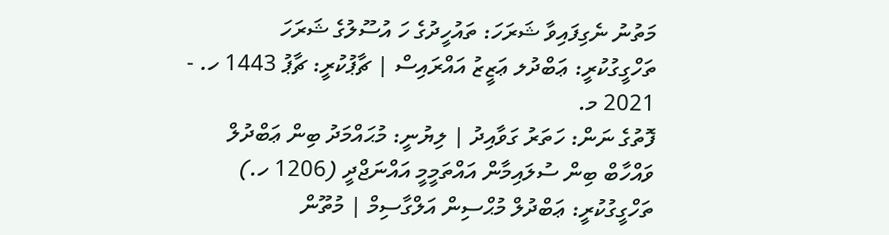މަތުނު ނެގިފައިވާ ޝަރަހަ: ތައުހީދުގެ ހަ އުސޫލުގެ ޝަރަހަ
ތަހްގީގުކުރީ: ޢަބްދުލ ޢަޒީޒު އައްރައިސް | ޗާޕުކުރީ: ޗާޕު 1443 ހ. - 2021 މ.
ފޮތުގެ ނަން: ހަތަރު ގަވާއިދު | ލިޔުނީ: މުޙައްމަދު ބިން ޢަބްދުލް ވައްހާބް ބިން ސުލައިމާން އައްތަމީމީ އައްނަޖްދީ (1206 ހ.)
ތަހްގީގުކުރީ: ޢަބްދުލް މުޙްސިން އަލްގާސިމް | މުތޫން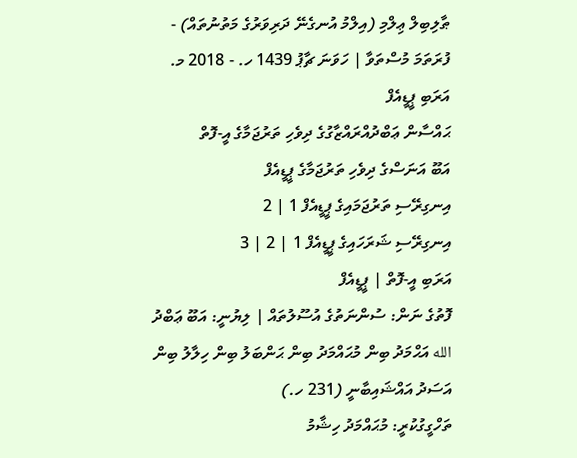ޠާލިބިލް ޢިލްމި (އިލްމު އުނގެނޭ ދަރިވަރުގެ މަތުނުތައް) - ފުރަތަމަ މުސްތަވާ | ހަވަނަ ޗާޕު 1439 ހ. - 2018 މ.
އަރަބި ޕީޑީއެފް
ޙައްސާން ޢަބްދުއްރައްޒާގުގެ ދިވެހި ތަރުޖަމާގެ އީ-ފޮތް
އަބޫ އަނަސްގެ ދިވެހި ތަރުޖަމާގެ ޕީޑީއެފް
އިނގިރޭސި ތަރުޖަމައިގެ ޕީޑީއެފް 1 | 2
އިނގިރޭސި ޝަރަހައިގެ ޕީޑީއެފް 1 | 2 | 3
އަރަބި އީ-ފޮތް | ޕީޑީއެފް
ފޮތުގެ ނަން: ސުންނަތުގެ އުސޫލުތައް | ލިޔުނީ: އަބޫ ޢަބްދު الله އަޙްމަދު ބިން މުޙައްމަދު ބިން ޙަންބަލު ބިން ހިލާލު ބިން އަސަދު އައްޝައިބާނީ (231 ހ.)
ތަހްގީގުކުރީ: މުޙައްމަދު ހިޝާމު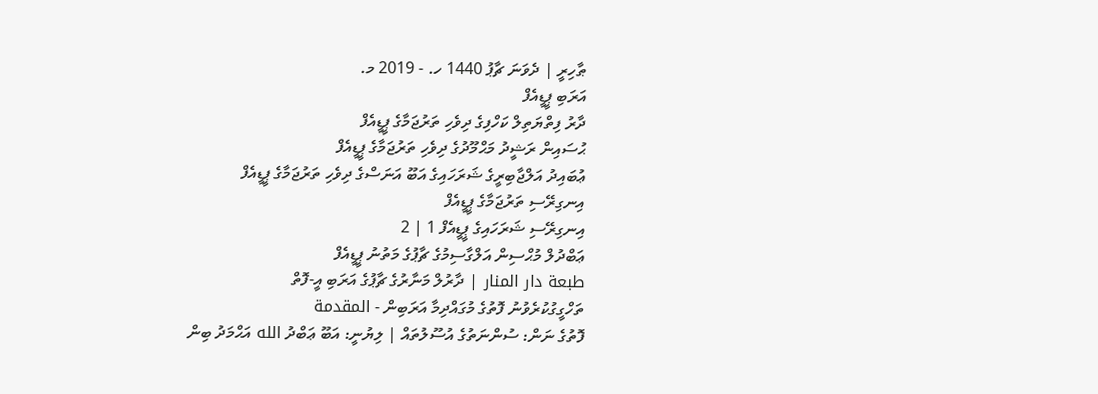ޠާހިރީ | ދެވަނަ ޗާޕު 1440 ހ. - 2019 މ.
އަރަބި ޕީޑީއެފް
ދާރު ފިތްޔަތިލް ކަހްފިގެ ދިވެހި ތަރުޖަމާގެ ޕީޑީއެފް
ޙުސައިން ރަޝީދު މަޙްމޫދުގެ ދިވެހި ތަރުޖަމާގެ ޕީޑީއެފް
ޢުބައިދު އަލްޖާބިރީގެ ޝަރަހައިގެ އަބޫ އަނަސްގެ ދިވެހި ތަރުޖަމާގެ ޕީޑީއެފް
އިނގިރޭސި ތަރުޖަމާގެ ޕީޑީއެފް
އިނގިރޭސި ޝަރަހައިގެ ޕީޑީއެފް 1 | 2
ޢަބްދުލް މުޙްސިން އަލްގާސިމުގެ ޗާޕުގެ މަތުނު ޕީޑީއެފް
طبعة دار المنار | ދާރުލް މަނާރުގެ ޗާޕުގެ އަރަބި އީ-ފޮތް
ތަހްގީގުކުރެވުނު ފޮތުގެ މުގައްދިމާ އަރަބިން - المقدمة
ފޮތުގެ ނަން: ސުންނަތުގެ އުސޫލުތައް | ލިޔުނީ: އަބޫ ޢަބްދު الله އަޙްމަދު ބިން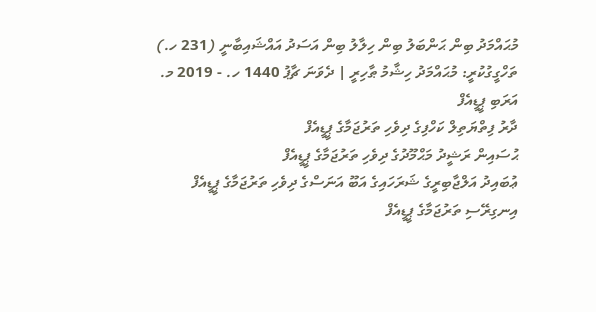މުޙައްމަދު ބިން ޙަންބަލު ބިން ހިލާލު ބިން އަސަދު އައްޝައިބާނީ (231 ހ.)
ތަހްގީގުކުރީ: މުޙައްމަދު ހިޝާމު ޠާހިރީ | ދެވަނަ ޗާޕު 1440 ހ. - 2019 މ.
އަރަބި ޕީޑީއެފް
ދާރު ފިތްޔަތިލް ކަހްފިގެ ދިވެހި ތަރުޖަމާގެ ޕީޑީއެފް
ޙުސައިން ރަޝީދު މަޙްމޫދުގެ ދިވެހި ތަރުޖަމާގެ ޕީޑީއެފް
ޢުބައިދު އަލްޖާބިރީގެ ޝަރަހައިގެ އަބޫ އަނަސްގެ ދިވެހި ތަރުޖަމާގެ ޕީޑީއެފް
އިނގިރޭސި ތަރުޖަމާގެ ޕީޑީއެފް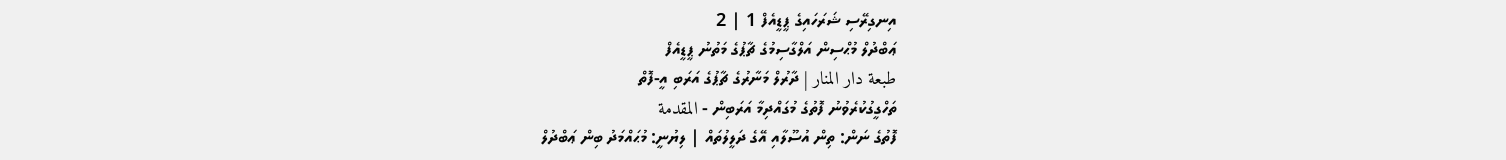އިނގިރޭސި ޝަރަހައިގެ ޕީޑީއެފް 1 | 2
ޢަބްދުލް މުޙްސިން އަލްގާސިމުގެ ޗާޕުގެ މަތުނު ޕީޑީއެފް
طبعة دار المنار | ދާރުލް މަނާރުގެ ޗާޕުގެ އަރަބި އީ-ފޮތް
ތަހްގީގުކުރެވުނު ފޮތުގެ މުގައްދިމާ އަރަބިން - المقدمة
ފޮތުގެ ނަން: ތިން އުސޫލާއި އޭގެ ދަލީލުތައް | ލިޔުނީ: މުޙައްމަދު ބިން ޢަބްދުލް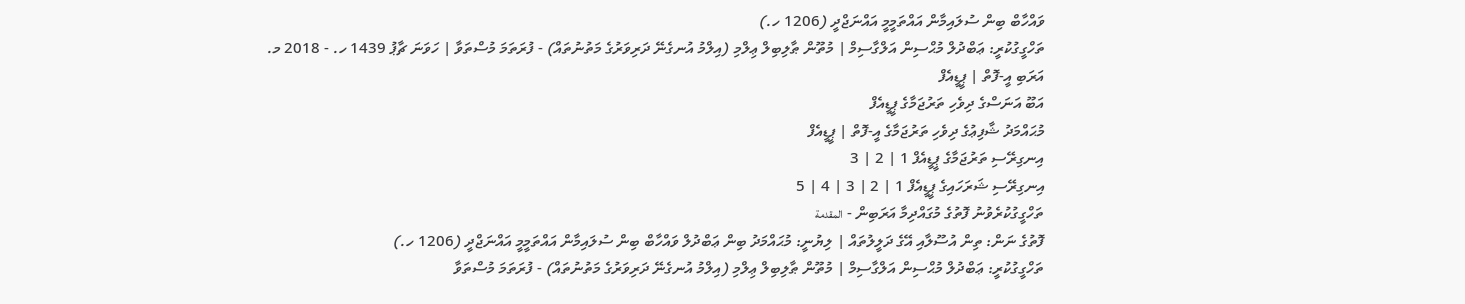ވައްހާބް ބިން ސުލައިމާން އައްތަމީމީ އައްނަޖްދީ (1206 ހ.)
ތަހްގީގުކުރީ: ޢަބްދުލް މުޙްސިން އަލްގާސިމް | މުތޫން ޠާލިބިލް ޢިލްމި (އިލްމު އުނގެނޭ ދަރިވަރުގެ މަތުނުތައް) - ފުރަތަމަ މުސްތަވާ | ހަވަނަ ޗާޕު 1439 ހ. - 2018 މ.
އަރަބި އީ-ފޮތް | ޕީޑީއެފް
އަބޫ އަނަސްގެ ދިވެހި ތަރުޖަމާގެ ޕީޑީއެފް
މުޙައްމަދު ޝާފިޢުގެ ދިވެހި ތަރުޖަމާގެ އީ-ފޮތް | ޕީޑީއެފް
އިނގިރޭސި ތަރުޖަމާގެ ޕީޑީއެފް 1 | 2 | 3
އިނގިރޭސި ޝަރަހައިގެ ޕީޑީއެފް 1 | 2 | 3 | 4 | 5
ތަހްގީގުކުރެވުނު ފޮތުގެ މުގައްދިމާ އަރަބިން - المقدمة
ފޮތުގެ ނަން: ތިން އުސޫލާއި އޭގެ ދަލީލުތައް | ލިޔުނީ: މުޙައްމަދު ބިން ޢަބްދުލް ވައްހާބް ބިން ސުލައިމާން އައްތަމީމީ އައްނަޖްދީ (1206 ހ.)
ތަހްގީގުކުރީ: ޢަބްދުލް މުޙްސިން އަލްގާސިމް | މުތޫން ޠާލިބިލް ޢިލްމި (އިލްމު އުނގެނޭ ދަރިވަރުގެ މަތުނުތައް) - ފުރަތަމަ މުސްތަވާ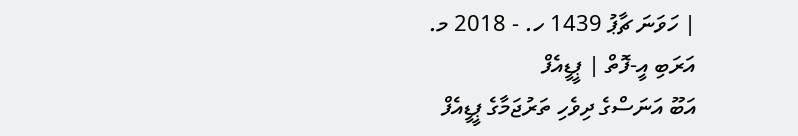| ހަވަނަ ޗާޕު 1439 ހ. - 2018 މ.
އަރަބި އީ-ފޮތް | ޕީޑީއެފް
އަބޫ އަނަސްގެ ދިވެހި ތަރުޖަމާގެ ޕީޑީއެފް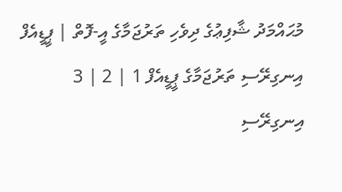މުޙައްމަދު ޝާފިޢުގެ ދިވެހި ތަރުޖަމާގެ އީ-ފޮތް | ޕީޑީއެފް
އިނގިރޭސި ތަރުޖަމާގެ ޕީޑީއެފް 1 | 2 | 3
އިނގިރޭސި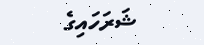ޝަރަހައިގެ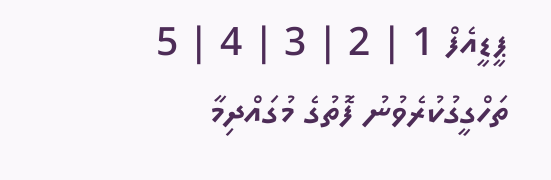ޕީޑީއެފް 1 | 2 | 3 | 4 | 5
ތަހްގީގުކުރެވުނު ފޮތުގެ މުގައްދިމާ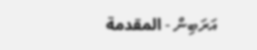އަރަބިން - المقدمة